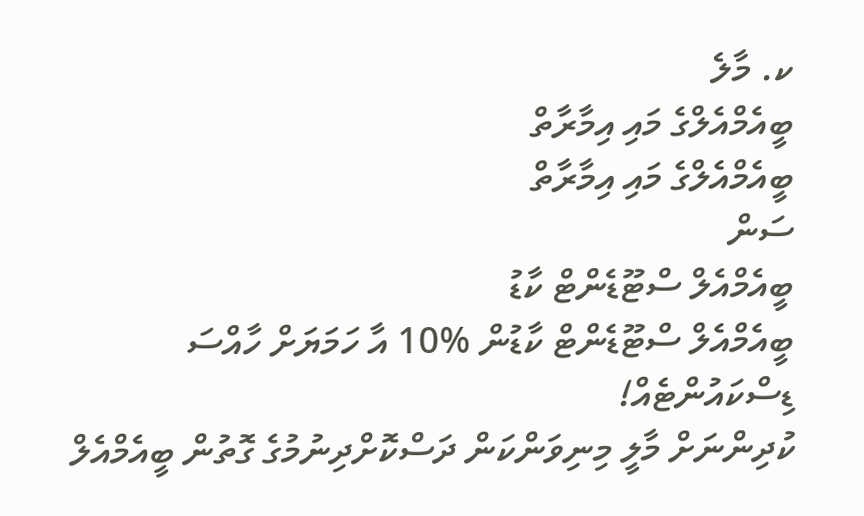ކ. މާލެ
ބީއެމްއެލްގެ މައި އިމާރާތް
ބީއެމްއެލްގެ މައި އިމާރާތް
ސަން
ބީއެމްއެލް ސްޓޫޑެންޓް ކާޑު
ބީއެމްއެލް ސްޓޫޑެންޓް ކާޑުން %10 އާ ހަމަޔަށް ހާއްސަ ޑިސްކައުންޓެއް!
ކުދިންނަށް މާލީ މިނިވަންކަން ދަސްކޮށްދިނުމުގެ ގޮތުން ބީއެމްއެލް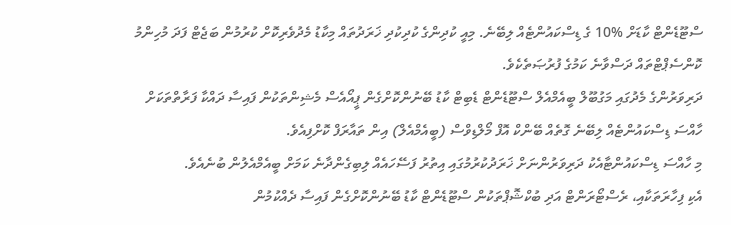ސްޓޫޑެންޓް ކާޑަށް %10 ގެ ޑިސްކައުންޓެއް ލިބޭނެ. މިއީ ކުދިންގެ ކުދިކުދި ޚަރަދުތައް މިކާޑު މެދުވެރިކޮށް ކުރުމުން ބަޖެޓް ފަދަ މުހިންމު ކޮންސެޕްޓްތައް ދަސްވާނެ ކަމުގެ ފުރުޞަތެކެވެ.
ދަރިވަރުންގެ މެދުގައި މަގުބޫލް ބީއެމްއެލް ސްޓޫޑެންޓް ޑެބިޓް ކާޑު ބޭނުންކޮށްގެން ޕީއޯއެސް މެޝިންތަކުން ފައިސާ ދައްކާ ފަރާތްތަކަށް ހާއްސަ ޑިސްކައުންޓެއް ލިބޭނެ ގޮތެއް ބޭންކް އޮފް މޯލްޑިވްސް (ބީއެމްއެލް) އިން ތައާރަފް ކޮށްފިއެވެ.
މި ހާއްސަ ޑިސްކައުންޓާއެކު ދަރިވަރުންނަށް ޚަރަދުކުރުމުގައި އިތުރު ފަސޭހައެއް ލިބިގެންދާނެ ކަމަށް ބީއެމްއެލުން ބުނެއެވެ.
އެކި ފިހާރަތަކާއި، ރެސްޓޯރަންޓް އަދި ބުކްޝޮޕްތަކުން ސްޓޫޑެންޓް ކާޑު ބޭނުންކޮށްގެން ފައިސާ ދެއްކުމުން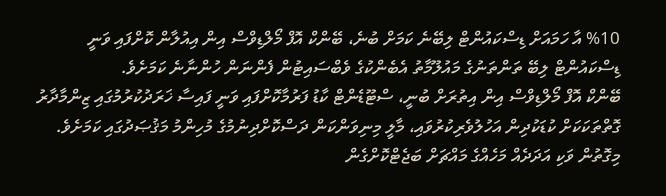%10 އާ ހަމައަށް ޑިސްކައުންޓް ލިބޭނެ ކަމަށް ބުނެ، ބޭންކް އޮފް މޯލްޑިވްސް އިން އިއުލާން ކޮށްފައި ވަނީ ޑިސްކައުންޓް ލިބޭ ތަންތަނުގެ މައުލޫމާތު އެބެންކުގެ ވެބްސައިޓުން ފެންނަން ހުންނާނެ ކަމަށެވެ.
ބޭންކް އޮފް މޯލްޑިވްސް އިން އިތުރަށް ބުނީ، ސްޓޫޑެންޓް ކާޑު ފަރުމާކޮށްފައި ވަނީ ފައިސާ ޚަރަދުކުރުމުގައި ޒިންމާދާރު ގޮތްތަކަކަށް ކުޑަކުދިން އަހުލުވެރިކުރުވައި، މާލީ މިނިވަންކަން ދަސްކޮށްދިނުމުގެ މުހިންމު މަޤުޞަދުގައި ކަމަށެވެ.
މިގޮތުން ވަކި އަދަދެއް މަހެއްގެ މައްޗަށް ބަޖެޓްކޮށްގެން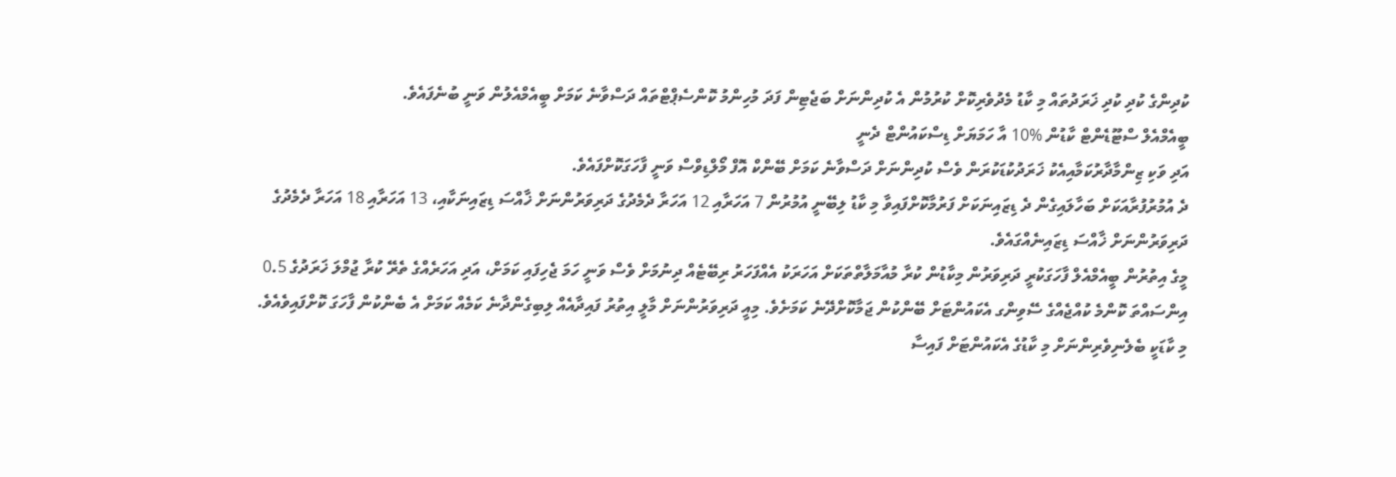ކުދިންގެ ކުދި ކުދި ޚަރަދުތައް މި ކާޑު މެދުވެރިކޮށް ކުރުމުން އެ ކުދިންނަށް ބަޖެޓިން ފަދަ މުހިންމު ކޮންސެޕްޓްތައް ދަސްވާނެ ކަމަށް ބީއެމްއެލުން ވަނީ ބުނެފައެވެ.
ބީއެމްއެލް ސްޓޫޑެންޓް ކާޑުން %10 އާ ހަމަޔަށް ޑިސްކައުންޓް ދެނީ
އަދި ވަކި ޒިންމާދާރުކަމާއިއެކު ޚަރަދުކުޑަކުރަން ވެސް ކުދިންނަށް ދަސްވާނެ ކަމަށް ބޭންކް އޮފް މޯލްޑިވްސް ވަނީ ފާހަގަކޮށްފައެވެ.
ދެ އުމުރުފުރާއަކަށް ބަހާލައިގެން ދެ ޑިޒައިނަކަށް ފަރުމާކޮށްފައިވާ މި ކާޑު ލިބޭނީ އުމުރުން 7 އަހަރާއި 12 އަހަރާ ދެމެދުގެ ދަރިވަރުންނަށް ޚާއްސަ ޑިޒައިނަކާއި، 13 އަހަރާއި 18 އަހަރާ ދެމެދުގެ ދަރިވަރުންނަށް ޚާއްސަ ޑިޒައިނެއްގައެވެ.
މީގެ އިތުރުން ބީއެމްއެލް ފާހަގަކުރީ ދަރިވަރުން މިކާޑުން ކުރާ މުއާމަލާތްތަކަށް އަހަރަކު އެއްފަހަރު ރިބޭޓެއް ދިނުމަށް ވެސް ވަނީ ހަމަ ޖެހިފައި ކަމަށް، އަދި އަހަރެއްގެ ތެރޭ ކުރާ ޖުމްލަ ޚަރަދުގެ 0.5 އިންސައްތަ ކޮންމެ ކުއްޖެއްގެ ސޭވިންގ އެކައުންޓަށް ބޭންކުން ޖަމާކޮށްދޭނެ ކަމަށެވެ. މިއީ ދަރިވަރުންނަށް މާލީ އިތުރު ފައިދާއެއް ލިބިގެންދާނެ ކަމެއް ކަމަށް އެ ބެންކުން ފާހަގަ ކޮށްފައިވެއެވެ.
މި ކާޑަކީ ބެލެނިވެރިންނަށް މި ކާޑުގެ އެކައުންޓަށް ފައިސާ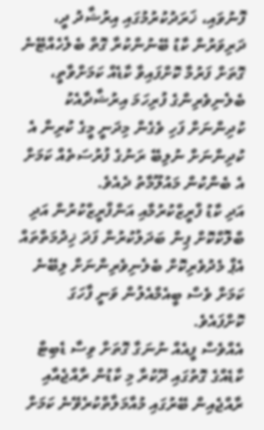ފޮނުވައި، ޚަރަދުކުރުމުގައި އިރުޝާދު ދީ، ދަރިވަރުން ކާޑު ބޭނުންކުރާ ގޮތް ބެލެހެއްޓޭނެ ގޮތަށް ފަރުމާ ކޮށްފައިވާ ކާޑެއް ކަމަށްވާތީ، ބެލެނިވެރިންގެ ފުރިހަމަ އިރުޝާދާއެކު ކުދިންނަށް ފަހި ވެގެން މިދަނީ މީގެ ކުރިން އެ ކުދިންނަށް ނުލިބޭ ރަނުގެ ފުރުސަތެއް ކަމަށް އެ ބެންކުން މައުލޫމާތު ދެއެވެ.
އަދި ކާޑު ފްރީޒްކުރުމާއި އަންފްރީޒްކުރުން އަދި ބްލޮކްކޮށް ޕިން ބަދަލުކުރުން ފަދަ ޚިދުމަތްތައް އެޕް މެދުވެރިކޮށް ބެލެނިވެރިންނަށް ލިބޭނެ ކަމަށް ވެސް ބީއެމްއެލުން ވަނީ ފާހަގަ ކޮށްފައެވެ.
އެއްވެސް ފީއެއް ނުނަގާ ގޮތަށް ވިސާ ޑެބިޓް ކާޑެއްގެ ގޮތުގައި ދޫކުރާ މި ކާޑުން ރާއްޖެއާއި ރާއްޖެއިން ބޭރުގައި މުއާމަލާތްކުރެވޭނެ ކަމަށް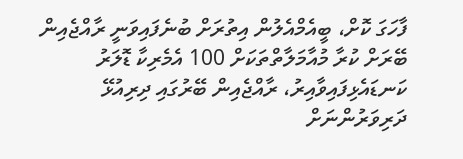ފާހަގަ ކޮށް، ބީއެމްއެލުން އިތުރަށް ބުނެފައިވަނީ ރާއްޖެއިން ބޭރަށް ކުރާ މުއާމަލާތްތަކަށް 100 އެމެރިކާ ޑޮލަރު ކަނޑައެޅިފައިވާއިރު، ރާއްޖެއިން ބޭރުގައި ދިރިއުޅޭ ދަރިވަރުންނަށް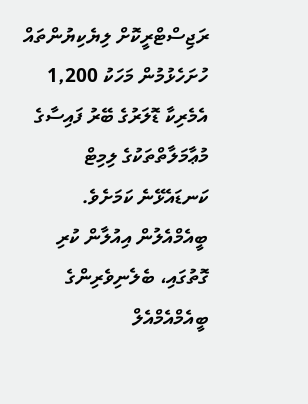ރަޖިސްޓްރީކޮށް ލިޔެކިޔުންތައް ހުށަހެޅުމުން މަހަކު 1,200 އެމެރިކާ ޑޮލަރުގެ ބޭރު ފައިސާގެ މުޢާމަލާތްތަކުގެ ލިމިޓް ކަނޑައެޅޭނެ ކަމަށެވެ.
ބީއެމްއެލުން އިއުލާން ކުރި ގޮތުގައި، ބެލެނިވެރިންގެ ބީއެމްއެމްއެލް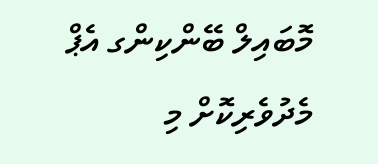މޮބައިލް ބޭންކިންގ އެޕް މެދުވެރިކޮށް މި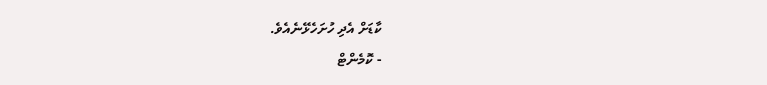ކާޑަށް އެދި ހުށަހެޅޭނެއެވެ.
- ކޮމެންޓް